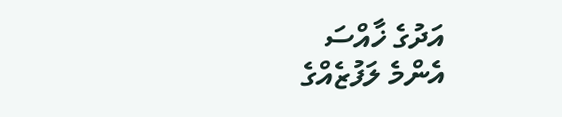އަދުގެ ޚާއްސަ
އެންމެ ލަފުޒެއްގެ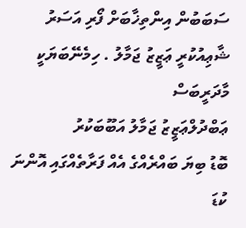ސަބަބުން އިންތިޚާބަށް ފޯރި އަސަރު
ޝާޢިއުކުރީ ޢަޒީޒު ޖަމާލު . ހިމެނޭބަޔަކީ މާދަރީބަސް
ޢަބްދުލްޢަޒީޒު ޖަމާލު އަބޫބަކުރު
ބޮޑު ބިޔަ ބައްރެއްގެ އެއް ފަރާތެއްގައި އޮންނަ ކުޑަ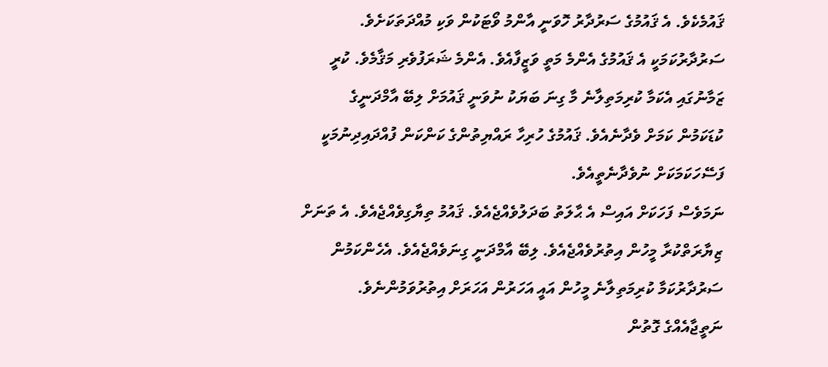ޤައުމެކެވެ. އެ ޤައުމުގެ ސަރުދާރު ހޮވަނީ އާންމު ވޯޓަކުން ވަކި މުއްދަތަކަށެވެ. ސަރުދާރުކަމަކީ އެ ޤައުމުގެ އެންމެ މަތީ ވަޒީފާއެވެ. އެންމެ ޝަރަފުވެރި މަޤާމެވެ. ކުރީ ޒަމާނުގައި އެކަމާ ކުރިމަތިލާނެ މާ ގިނަ ބަޔަކު ނުވަނީ ޤައުމަށް ލިބޭ އާމްދަނީގެ ކުޑަކަމުން ކަމަށް ވެދާނެއެވެ. ޤައުމުގެ ހުރިހާ ރައްޔިތުންގެ ކަންކަން ފުއްދައިދިނުމަކީ ފަސޭހަކަމަކަށް ނުވެދާނެތީއެވެ.
ނަމަވެސް ފަހަކަށް އައިސް އެ ޙާލަތު ބަދަލުވެއްޖެއެވެ. ޤައުމު ތިޔާގިވެއްޖެއެވެ. އެ ތަނަށް ޒިޔާރަތްކުރާ މީހުން އިތުރުވެއްޖެއެވެ. ލިބޭ އާމްދަނީ ގިނަވެއްޖެއެވެ. އެހެންކަމުން ސަރުދާރުކަމާ ކުރިމަތިލާނެ މީހުން އައީ އަހަރުން އަހަރަށް އިތުރުވަމުންނެވެ. ނަތީޖާއެއްގެ ގޮތުން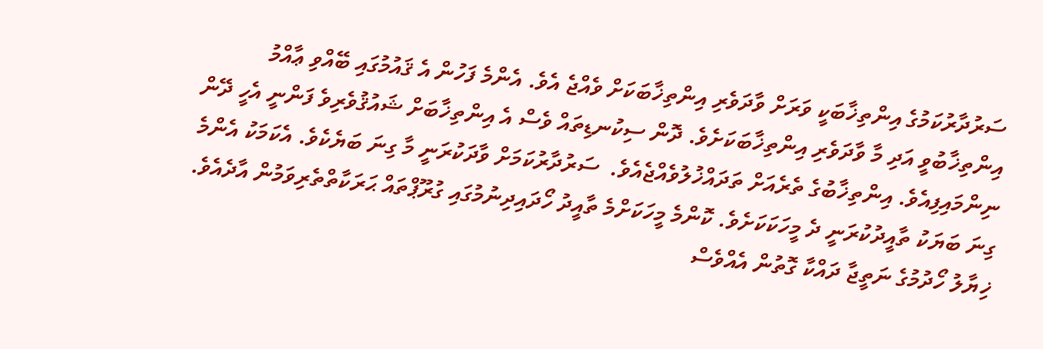ސަރުދާރުކަމުގެ އިންތިޚާބަކީ ވަރަށް ވާދަވެރި އިންތިޚާބަކަށް ވެއްޖެ އެވެ. އެންމެ ފަހުން އެ ޤައުމުގައި ބޭއްވި ޢާއްމު އިންތިޚާބުވީ އަދި މާ ވާދަވެރި އިންތިޚާބަކަށެވެ. ދޮން ސިކުނޑިތައް ވެސް އެ އިންތިޚާބަށް ޝައުޤުވެރިވެ ފަންނީ އެހީ ދޭން ނިންމައިފިއެވެ. އިންތިޚާބުގެ ތެރެއަށް ތަދައްޚުލުވެއްޖެއެވެ.  ސަރުދާރުކަމަށް ވާދަކުރަނީ މާ ގިނަ ބަޔެކެވެ. އެކަމަކު އެންމެ ގިނަ ބަޔަކު ތާއީދުކުރަނީ ދެ މީހަކަކަށެވެ. ކޮންމެ މީހަކަށްމެ ތާއީދު ހޯދައިދިނުމުގައި ގުރޫޕްތައް ޙަރަކާތްތެރިވަމުން އާދެއެވެ. ޚިޔާލު ހޯދުމުގެ ނަތީޖާ ދައްކާ ގޮތުން އެއްވެސް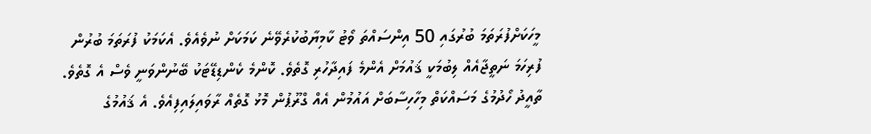މީހަކަށްފުރަތަމަ ބުރުގައި 50 އިންސައްތަ ވޯޓު ކާމިޔާބުކުރެވޭނެ ކަމަކަށް ނުވެއެވެ. އެކަމަކު ފުރަތަމަ ބުރުން ފުރިހަމަ ނަތީޖާއެއް ލިބުމަކީ ޤައުމަށް އެންމެ ފައިދާހުރި ގޮތެވެ. ކޮންމެ ކެންޑިޑޭޓަކު ބޭނުންވަނީ ވެސް އެ ގޮތެވެ. ތާއީދު ހޯދުމުގެ މަސައްކަތް މިހާހިސާބަށް އައުމުން އެއް ގްރޫޕުން މޮޅު ގޮތެއް ރާވައިލައިފިއެވެ. އެ ޤައުމުގެ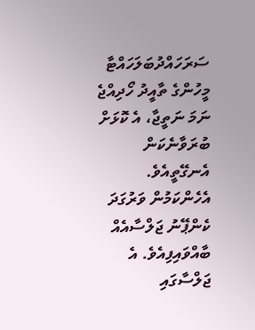ސަރަހައްދުބަލަހައްޓާ މީހުންގެ ތާއީދު ހޯދިއްޖެ ނަމަ ނަތީޖާ، އެ ކޮޅަށް ބުރަވާނެކަން އެނގޭތީއެވެ. އެހެންކަމުން ވަރުގަދަ ކެންޕޭނު ޖަލްސާއެއް ބާއްވައިފިއެވެ. އެ ޖަލްސާގައި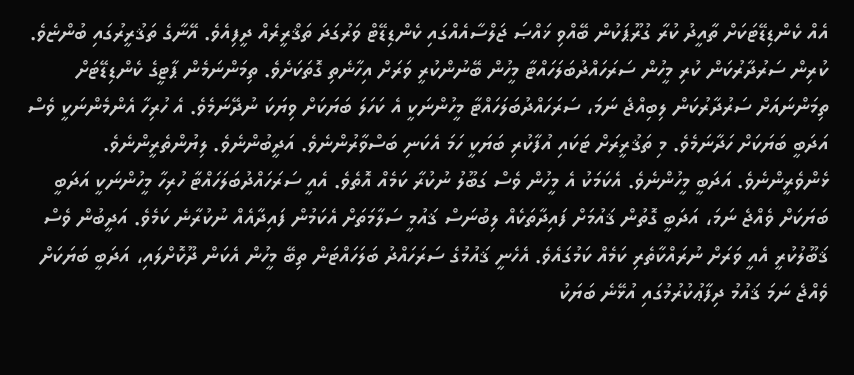އެއް ކެންޑިޑޭޓަކަށް ތާއީދު ކުރާ ގުރޫޕަކުން ބޭއްވި ޚައްޞަ ޖަލްސާއެއްގައި ކެންޑިޑޭޓް ވަރުގަދަ ތަޤްރީރެއް ދީފިއެވެ. އޭނާގެ ތަޤުރީރުގައި ބުންޏެވެ. ކުރިން ސަރުދާރުކަން ކުރި މީހުން ސަރަހައްދުބަލަހައްޓާ މީހުން ބޭނުންކުރީ ވަރަށް އިހާނެތި ގޮތަކަށެވެ. ތިމަންނަމެން ޕާޓީގެ ކެންޑިޑޭޓަށް ތިމަންނައަށް ސަރުދާރުކަން ލިބިއްޖެ ނަމަ، ސަރަހައްދުބަލަހައްޓާ މީހުންނަކީ އެ ކަހަލަ ބަޔަކަށް ވިޔަކަ ނުދޭނަމެވެ. އެ ހުރިހާ އެންމެންނަކީ ވެސް އަދަބީ ބަޔަކަށް ހަދާނަމެވެ. މި ތަޤުރީރަށް ޓަކައި އުފާކުރި ބަޔަކީ ހަމަ އެކަނި ބަސްވާރުންނެވެ. އަދީބުންނެވެ. ލިޔުންތެރީންނެވެ. ޅެންވެރީންނެވެ. އަދަބީ މީހުންނެވެ. އެކަމަކު އެ މީހުން ވެސް ގަބޫލު ނުކުރާ ކަމެއް އޮތެވެ. އެއީ ސަރަހައްދުބަލަހައްޓާ ހުރިހާ މީހުންނަކީ އަދަބީ ބަޔަކަށް ވެއްޖެ ނަމަ، އަދަބީ ގޮތުން ޤައުމަށް ފައިދާތަކެއް ލިބުނަސް ޤައުމީ ސަލާމަތަށް އެކަމުން ފައިދާއެއް ނުކުރާނެ ކަމެވެ. އަދީބުން ވެސް ޤަބޫލުކުރީ އެއީ ވަރަށް ނުރައްކާތެރި ކަމެއް ކަމުގައެވެ. އެހެނީ ޤައުމުގެ ސަރަހައްދު ބަލަހައްޓަން ތިބޭ މީހުން އެކަން ދޫކޮށްލައި، އަދަބީ ބަޔަކަށް ވެއްޖެ ނަމަ ޤައުމު ދިފާޢުކުރުމުގައި އުޅޭނެ ބަޔަކު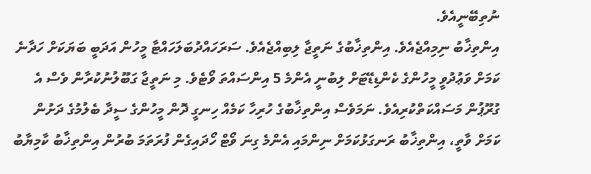ނުތިބޭނީއެވެ.
އިންތިޚާބު ނިމިއްޖެއެވެ. އިންތިޚާބުގެ ނަތީޖާ ލިބިއްޖެއެވެ. ސަރަހައްދުބަލަހައްޓާ މީހުން އަދަބީ ބަޔަކަށް ހަދާނެ ކަމަށް ވަޢުދުވީ މީހުންގެ ކެންޑިޑޭޓަށް ލިބުނީ އެންމެ 5 އިންސައްތަ ވޯޓެވެ. މި ނަތީޖާ ގަބޫލުނުކުރާން ވެސް އެ ގުރޫޕުން މަސައްކަތްކުރިއެވެ. ނަމަވެސް އިންތިޚާބުގެ ހުރިހާ ކަމެއް ހިނގީ ދޮން މީހުންގެ ސީދާ ބެލުމުގެ ދަށުން ކަމަށް ވާތީ، އިންތިޚާބު ރަނގަޅުކަމަށް ނިންމައި އެންމެ ގިނަ ވޯޓް ހޯދައިގެން ފުރަތަމަ ބުރުން އިންތިޚާބު ކާމިޔާބު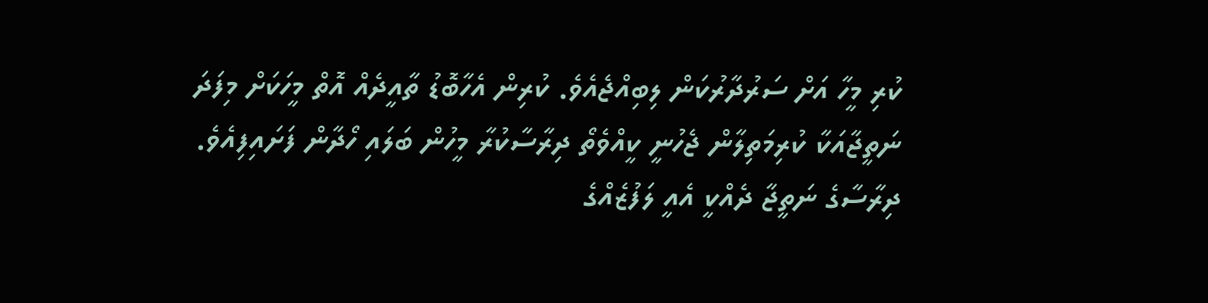ކުރި މީހާ އަށް ސަރުދާރުކަން ލިބިއްޖެއެވެ. ކުރިން އެހާބޮޑު ތާއީދެއް އޮތް މީހަކަށް މިފަދަ ނަތީޖާއަކާ ކުރިމަތިލާން ޖެހުނީ ކީއްވެތޯ ދިރާސާކުރާ މީހުން ބަލައި ހޯދާން ފަށައިފިއެވެ. ދިރާސާގެ ނަތީޖާ ދެއްކީ އެއީ ލަފުޒެއްގެ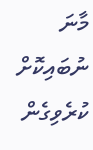މާނަ ނުބައިކޮށް ކުރެވިގެން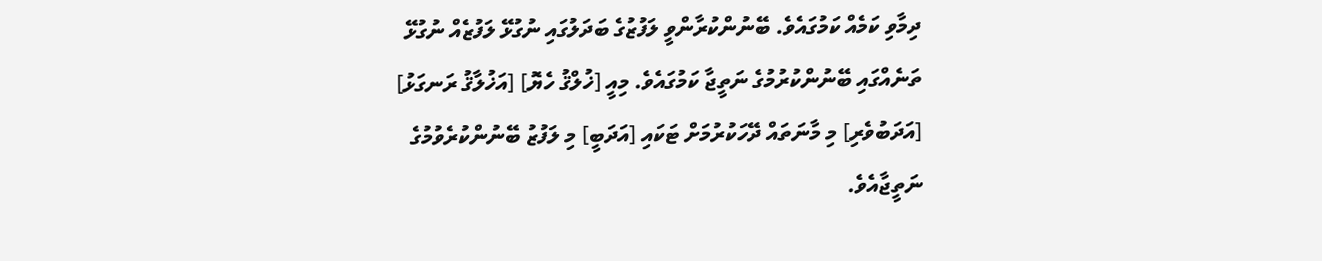ދިމާވި ކަމެއް ކަމުގައެވެ. ބޭނުންކުރާންވީ ލަފުޒުގެ ބަދަލުގައި ނުގުޅޭ ލަފުޒެއް ނުގުޅޭ ތަނެއްގައި ބޭނުންކުރުމުގެ ނަތީޖާ ކަމުގައެވެ. މިއީ [ޚުލްޤު ހެޔޮ] [އަޚުލާޤު ރަނގަޅު] [އަދަބުވެރި] މި މާނަތައް ދޭހަކުރުމަށް ޓަކައި [އަދަބީ] މި ލަފުޒު ބޭނުންކުރެވުމުގެ ނަތީޖާއެވެ.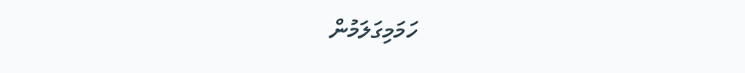ހަމަމިގަލަމުން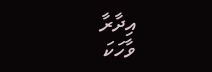އިދާރާ
ވާހަކަ